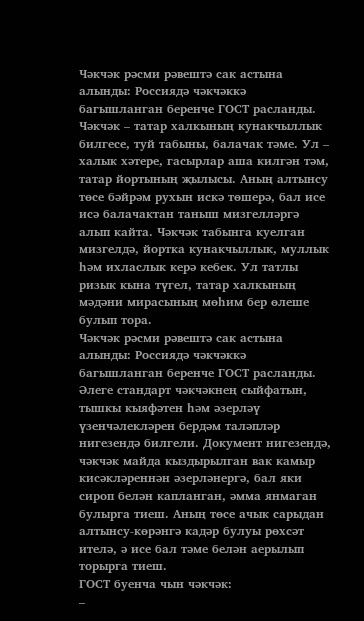Чәкчәк рәсми рәвештә сак астына алынды: Россиядә чәкчәккә багышланган беренче ГОСТ расланды.
Чәкчәк – татар халкының кунакчыллык билгесе, туй табыны, балачак тәме. Ул – халык хәтере, гасырлар аша килгән тәм, татар йортының җылысы. Аның алтынсу төсе бәйрәм рухын искә төшерә, бал исе исә балачактан таныш мизгелләргә алып кайта. Чәкчәк табынга куелган мизгелдә, йортка кунакчыллык, муллык һәм ихласлык керә кебек. Ул татлы ризык кына түгел, татар халкының мәдәни мирасының мөһим бер өлеше булып тора.
Чәкчәк рәсми рәвештә сак астына алынды: Россиядә чәкчәккә багышланган беренче ГОСТ расланды.
Әлеге стандарт чәкчәкнең сыйфатын, тышкы кыяфәтен һәм әзерләү үзенчәлекләрен бердәм таләпләр нигезендә билгели. Документ нигезендә, чәкчәк майда кыздырылган вак камыр кисәкләреннән әзерләнергә, бал яки сироп белән капланган, әмма янмаган булырга тиеш. Аның төсе ачык сарыдан алтынсу-көрәнгә кадәр булуы рөхсәт ителә, ә исе бал тәме белән аерылып торырга тиеш.
ГОСТ буенча чын чәкчәк:
–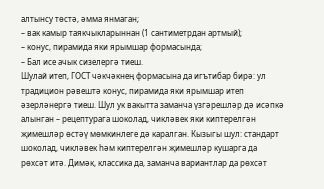алтынсу төстә, әмма янмаган;
– вак камыр таякчыкларыннан (1 сантиметрдан артмый);
– конус, пирамида яки ярымшар формасында;
– Бал исе ачык сизелергә тиеш.
Шулай итеп, ГОСТ чәкчәкнең формасына да игътибар бирә: ул традицион рәвештә конус, пирамида яки ярымшар итеп әзерләнергә тиеш. Шул ук вакытта заманча үзгәрешләр дә исәпкә алынган – рецептурага шоколад, чикләвек яки киптерелгән җимешләр өстәү мөмкинлеге дә каралган. Кызыгы шул: стандарт шоколад, чикләвек һәм киптерелгән җимешләр кушарга да рөхсәт итә. Димәк, классика да, заманча вариантлар да рөхсәт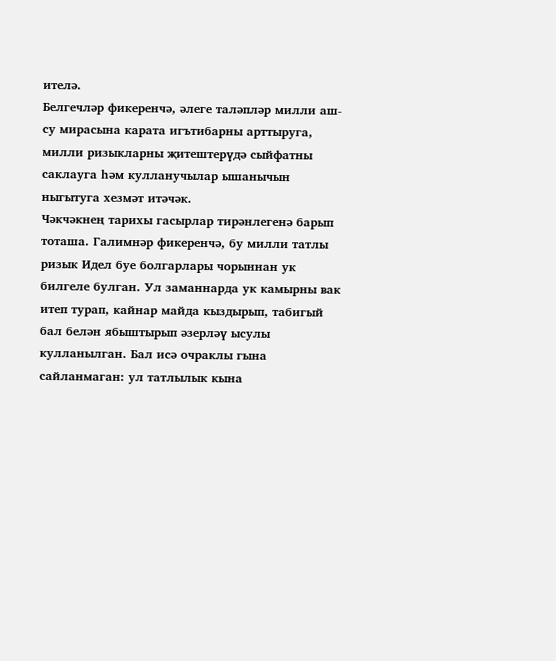ителә.
Белгечләр фикеренчә, әлеге таләпләр милли аш-су мирасына карата игътибарны арттыруга, милли ризыкларны җитештерүдә сыйфатны саклауга һәм кулланучылар ышанычын ныгытуга хезмәт итәчәк.
Чәкчәкнең тарихы гасырлар тирәнлегенә барып тоташа. Галимнәр фикеренчә, бу милли татлы ризык Идел буе болгарлары чорыннан ук билгеле булган. Ул заманнарда ук камырны вак итеп турап, кайнар майда кыздырып, табигый бал белән ябыштырып әзерләү ысулы кулланылган. Бал исә очраклы гына сайланмаган: ул татлылык кына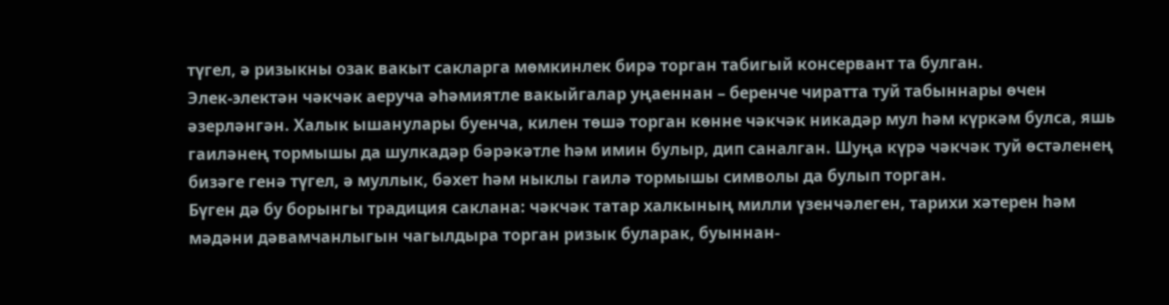түгел, ә ризыкны озак вакыт сакларга мөмкинлек бирә торган табигый консервант та булган.
Элек-электән чәкчәк аеруча әһәмиятле вакыйгалар уңаеннан – беренче чиратта туй табыннары өчен әзерләнгән. Халык ышанулары буенча, килен төшә торган көнне чәкчәк никадәр мул һәм күркәм булса, яшь гаиләнең тормышы да шулкадәр бәрәкәтле һәм имин булыр, дип саналган. Шуңа күрә чәкчәк туй өстәленең бизәге генә түгел, ә муллык, бәхет һәм ныклы гаилә тормышы символы да булып торган.
Бүген дә бу борынгы традиция саклана: чәкчәк татар халкының милли үзенчәлеген, тарихи хәтерен һәм мәдәни дәвамчанлыгын чагылдыра торган ризык буларак, буыннан-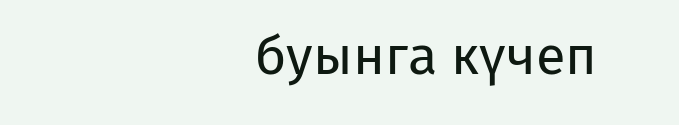буынга күчеп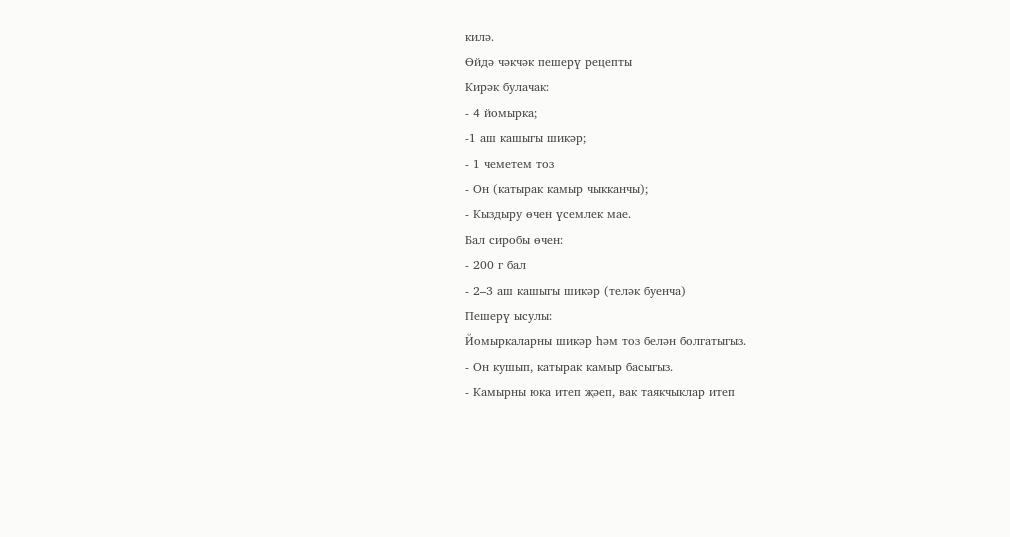килә.
Өйдә чәкчәк пешерү рецепты
Кирәк булачак:
- 4 йомырка;
-1 аш кашыгы шикәр;
- 1 чеметем тоз
- Он (катырак камыр чыкканчы);
- Кыздыру өчен үсемлек мае.
Бал сиробы өчен:
- 200 г бал
- 2–3 аш кашыгы шикәр (теләк буенча)
Пешерү ысулы:
Йомыркаларны шикәр һәм тоз белән болгатыгыз.
- Он кушып, катырак камыр басыгыз.
- Камырны юка итеп җәеп, вак таякчыклар итеп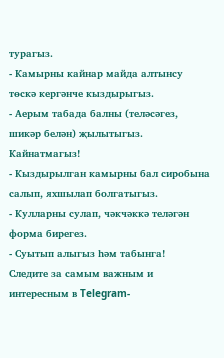турагыз.
- Камырны кайнар майда алтынсу төскә кергәнче кыздырыгыз.
- Аерым табада балны (теләсәгез, шикәр белән) җылытыгыз. Кайнатмагыз!
- Кыздырылган камырны бал сиробына салып, яхшылап болгатыгыз.
- Кулларны сулап, чәкчәккә теләгән форма бирегез.
- Суытып алыгыз һәм табынга!
Следите за самым важным и интересным в Telegram-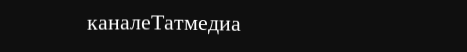каналеТатмедиа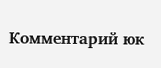Комментарий юк